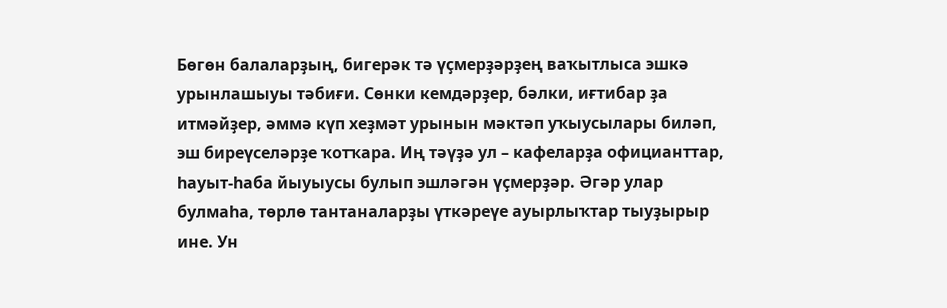Бөгөн балаларҙың, бигерәк тә үҫмерҙәрҙең ваҡытлыса эшкә урынлашыуы тәбиғи. Сөнки кемдәрҙер, бәлки, иғтибар ҙа итмәйҙер, әммә күп хеҙмәт урынын мәктәп уҡыусылары биләп, эш биреүселәрҙе ҡотҡара. Иң тәүҙә ул – кафеларҙа официанттар, һауыт-һаба йыуыусы булып эшләгән үҫмерҙәр. Әгәр улар булмаһа, төрлө тантаналарҙы үткәреүе ауырлыҡтар тыуҙырыр ине. Ун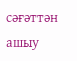сәғәттән ашыу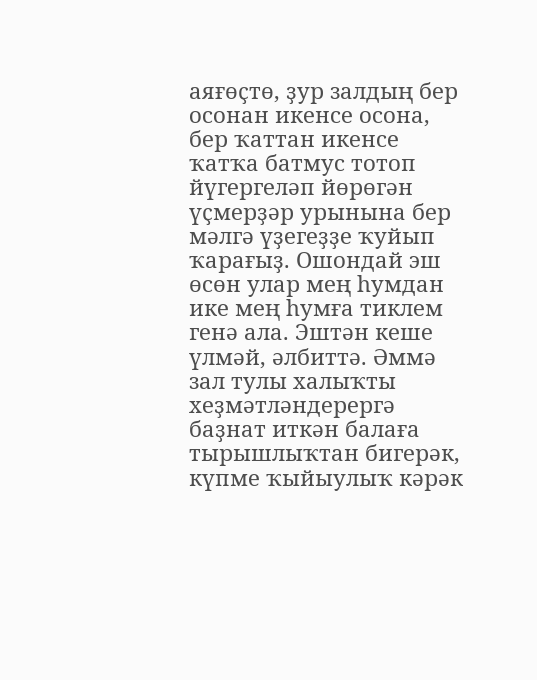аяғөҫтө, ҙур залдың бер осонан икенсе осона, бер ҡаттан икенсе ҡатҡа батмус тотоп йүгергеләп йөрөгән үҫмерҙәр урынына бер мәлгә үҙегеҙҙе ҡуйып ҡарағыҙ. Ошондай эш өсөн улар мең һумдан ике мең һумға тиклем генә ала. Эштән кеше үлмәй, әлбиттә. Әммә зал тулы халыҡты хеҙмәтләндерергә баҙнат иткән балаға тырышлыҡтан бигерәк, күпме ҡыйыулыҡ кәрәк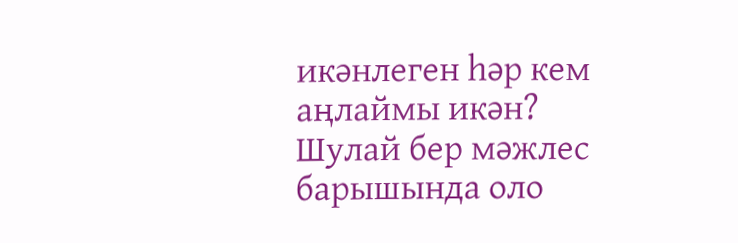икәнлеген һәр кем аңлаймы икән?
Шулай бер мәжлес барышында оло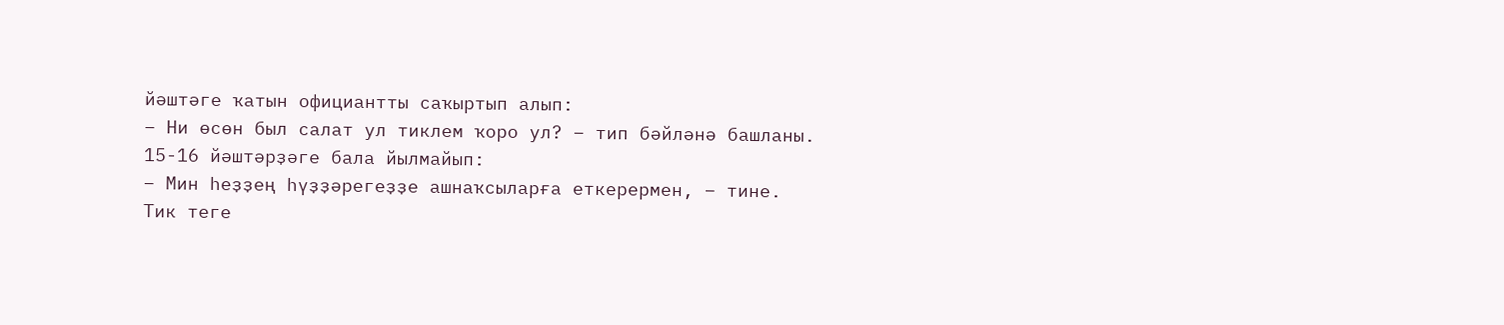йәштәге ҡатын официантты саҡыртып алып:
– Ни өсөн был салат ул тиклем ҡоро ул? – тип бәйләнә башланы.
15-16 йәштәрҙәге бала йылмайып:
– Мин һеҙҙең һүҙҙәрегеҙҙе ашнаҡсыларға еткерермен, – тине.
Тик теге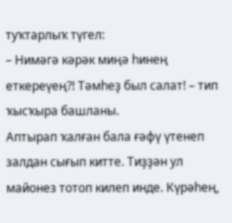туҡтарлыҡ түгел:
– Нимәгә кәрәк миңә һинең еткереүең?! Тәмһеҙ был салат! – тип ҡысҡыра башланы.
Аптырап ҡалған бала ғәфү үтенеп залдан сығып китте. Тиҙҙән ул майонез тотоп килеп инде. Күрәһең,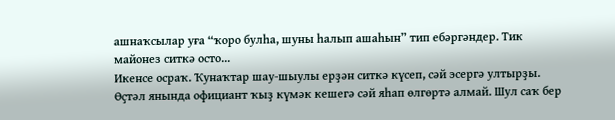ашнаҡсылар уға “ҡоро булһа, шуны һалып ашаһын” тип ебәргәндер. Тик майонез ситкә осто...
Икенсе осраҡ. Ҡунаҡтар шау-шыулы ерҙән ситкә күсеп, сәй эсергә ултырҙы. Өҫтәл янында официант ҡыҙ күмәк кешегә сәй яһап өлгөртә алмай. Шул саҡ бер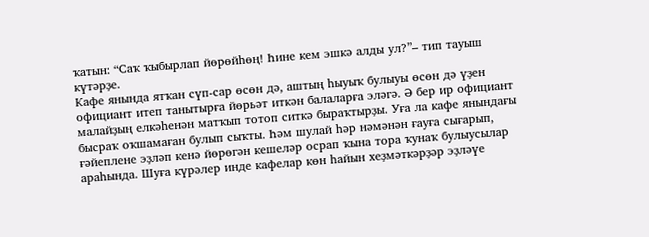ҡатын: “Саҡ ҡыбырлап йөрөйһөң! Һине кем эшкә алды ул?”– тип тауыш күтәрҙе.
Кафе янында ятҡан сүп-сар өсөн дә, аштың һыуыҡ булыуы өсөн дә үҙен официант итеп танытырға йөрьәт иткән балаларға эләгә. Ә бер ир официант малайҙың елкәһенән матҡып тотоп ситкә быраҡтырҙы. Уға ла кафе янындағы бысраҡ оҡшамаған булып сыҡты. Һәм шулай һәр нәмәнән ғауға сығарып, ғәйеплене эҙләп кенә йөрөгән кешеләр осрап ҡына тора ҡунаҡ булыусылар араһында. Шуға күрәлер инде кафелар көн һайын хеҙмәткәрҙәр эҙләүе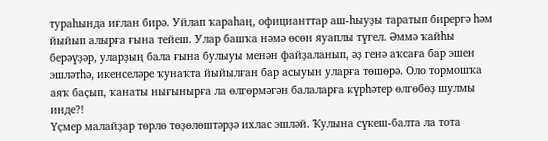тураһында иғлан бирә. Уйлап ҡараһаң, официанттар аш-һыуҙы таратып бирергә һәм йыйып алырға ғына тейеш. Улар башҡа нәмә өсөн яуаплы түгел. Әммә ҡайһы берәүҙәр, уларҙың бала ғына булыуы менән файҙаланып, әҙ генә аҡсаға бар эшен эшләтһә, икенселәре ҡунаҡта йыйылған бар асыуын уларға төшөрә. Оло тормошҡа аяҡ баҫып, ҡанаты нығынырға ла өлгөрмәгән балаларға күрһәтер өлгөбөҙ шулмы инде?!
Үҫмер малайҙар төрлө төҙөлөштәрҙә ихлас эшләй. Ҡулына сүкеш-балта ла тота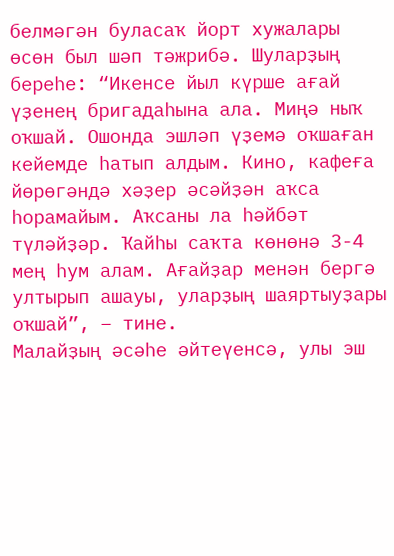белмәгән буласаҡ йорт хужалары өсөн был шәп тәжрибә. Шуларҙың береһе: “Икенсе йыл күрше ағай үҙенең бригадаһына ала. Миңә ныҡ оҡшай. Ошонда эшләп үҙемә оҡшаған кейемде һатып алдым. Кино, кафеға йөрөгәндә хәҙер әсәйҙән аҡса һорамайым. Аҡсаны ла һәйбәт түләйҙәр. Ҡайһы саҡта көнөнә 3-4 мең һум алам. Ағайҙар менән бергә ултырып ашауы, уларҙың шаяртыуҙары оҡшай”, – тине.
Малайҙың әсәһе әйтеүенсә, улы эш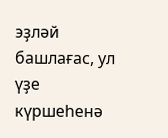эҙләй башлағас, ул үҙе күршеһенә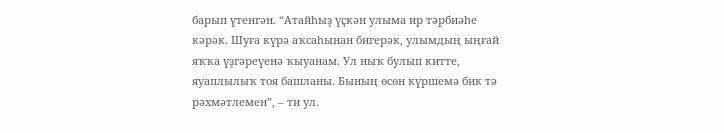барып үтенгән. “Атайһыҙ үҫкән улыма ир тәрбиәһе кәрәк. Шуға күрә аҡсаһынан бигерәк, улымдың ыңғай яҡҡа үҙгәреүенә ҡыуанам. Ул ныҡ булып китте, яуаплылыҡ тоя башланы. Бының өсөн күршемә бик тә рәхмәтлемен”, – ти ул.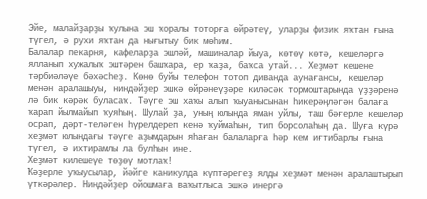Эйе, малайҙарҙы ҡулына эш ҡоралы тоторға өйрәтеү, уларҙы физик яҡтан ғына түгел, ә рухи яҡтан да нығытыу бик мөһим.
Балалар пекарня, кафеларҙа эшләй, машиналар йыуа, көтөү көтә, кешеләргә ялланып хужалыҡ эштәрен башҡара, ер ҡаҙа, баҡса утай... Хеҙмәт кешене тәрбиәләүе бәхәсһеҙ. Көнө буйы телефон тотоп диванда аунағансы, кешеләр менән аралашыуы, ниндәйҙер эшкә өйрәнеүҙәре киләсәк тормоштарында үҙҙәренә лә бик кәрәк буласаҡ. Тәүге эш хаҡы алып ҡыуанысынан һикерәңләгән балаға ҡарап йылмайып ҡуяһың. Шулай ҙа, уның юлында яман уйлы, таш бәғерле кешеләр осрап, дәрт-теләген һүрелдереп кенә ҡуймаһын, тип борсолаһың да. Шуға күрә хеҙмәт юлындағы тәүге аҙымдарын яһаған балаларға һәр кем иғтибарлы ғына түгел, ә ихтирамлы ла булһын ине.
Хеҙмәт килешеүе төҙөү мотлаҡ!
Ҡәҙерле уҡыусылар, йәйге каникулда күптәрегеҙ ялды хеҙмәт менән аралаштырып үткәрәлер. Ниндәйҙер ойошмаға ваҡытлыса эшкә инергә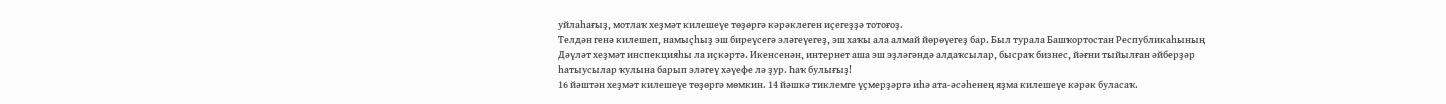уйлаһағыҙ, мотлаҡ хеҙмәт килешеүе төҙөргә кәрәклеген иҫегеҙҙә тотоғоҙ.
Телдән генә килешеп, намыҫһыҙ эш биреүсегә эләгеүегеҙ, эш хаҡы ала алмай йөрөүегеҙ бар. Был турала Башҡортостан Республикаһының Дәүләт хеҙмәт инспекцияһы ла иҫкәртә. Икенсенән, интернет аша эш эҙләгәндә алдаҡсылар, бысраҡ бизнес, йәғни тыйылған әйберҙәр һатыусылар ҡулына барып эләгеү хәүефе лә ҙур. Һаҡ булығыҙ!
16 йәштән хеҙмәт килешеүе төҙөргә мөмкин. 14 йәшкә тиклемге үҫмерҙәргә иһә ата-әсәһенең яҙма килешеүе кәрәк буласаҡ.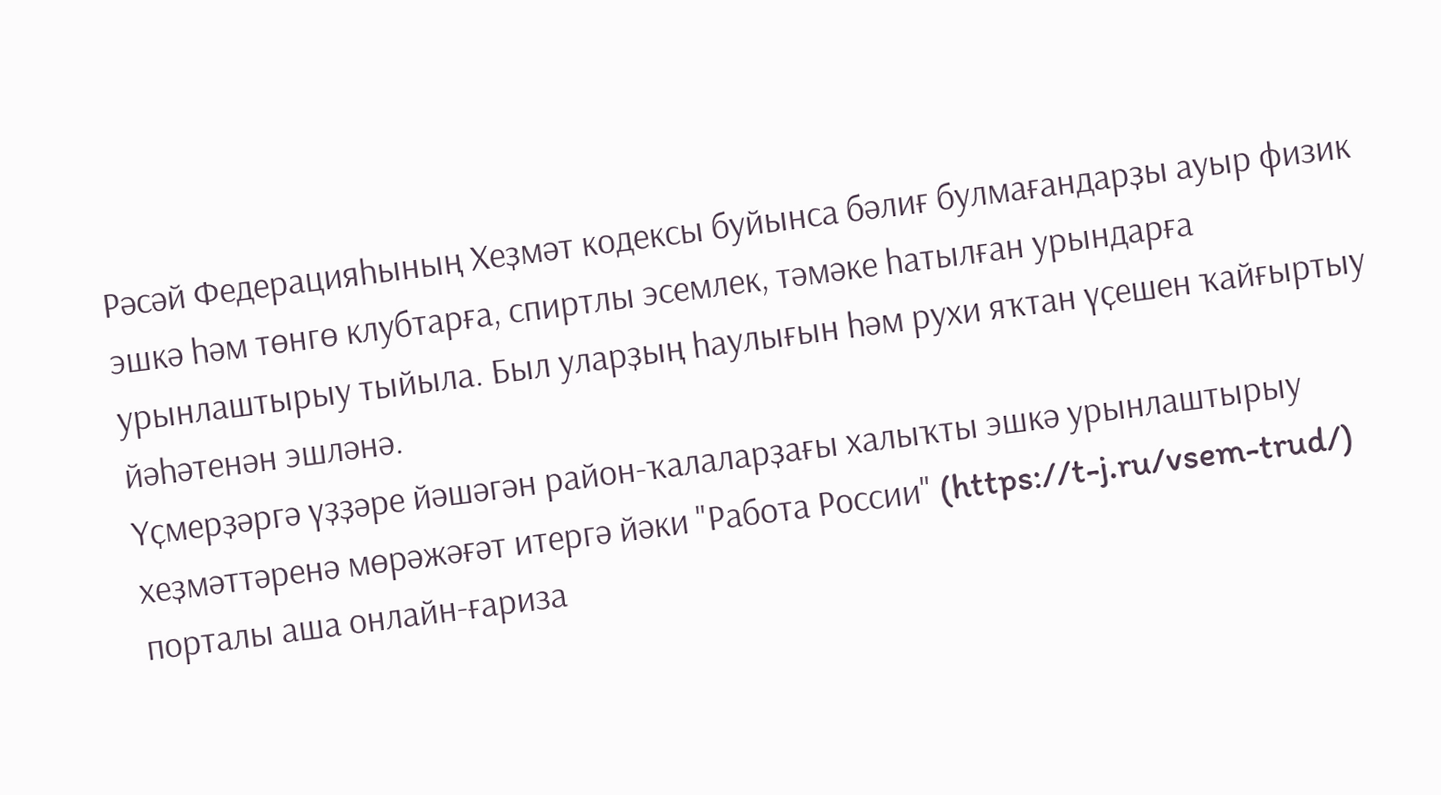Рәсәй Федерацияһының Хеҙмәт кодексы буйынса бәлиғ булмағандарҙы ауыр физик эшкә һәм төнгө клубтарға, спиртлы эсемлек, тәмәке һатылған урындарға урынлаштырыу тыйыла. Был уларҙың һаулығын һәм рухи яҡтан үҫешен ҡайғыртыу йәһәтенән эшләнә.
Үҫмерҙәргә үҙҙәре йәшәгән район-ҡалаларҙағы халыҡты эшкә урынлаштырыу хеҙмәттәренә мөрәжәғәт итергә йәки "Работа России" (https://t-j.ru/vsem-trud/) порталы аша онлайн-ғариза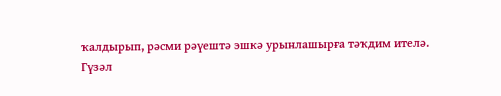ҡалдырып, рәсми рәүештә эшкә урынлашырға тәҡдим ителә.
Гүзәл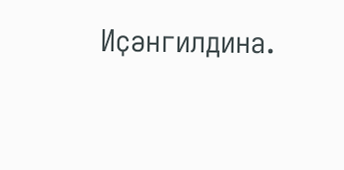Иҫәнгилдина.